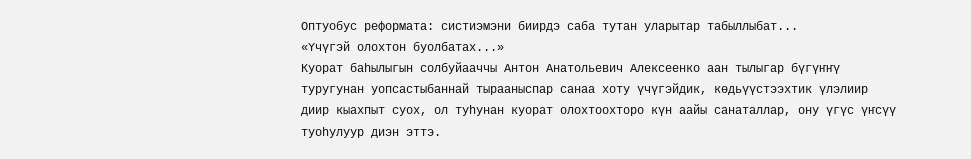Оптуобус реформата: систиэмэни биирдэ саба тутан уларытар табыллыбат...
«Үчүгэй олохтон буолбатах...»
Куорат баһылыгын солбуйааччы Антон Анатольевич Алексеенко аан тылыгар бүгүҥҥү туругунан уопсастыбаннай тырааныспар санаа хоту үчүгэйдик, көдьүүстээхтик үлэлиир диир кыахпыт суох, ол туһунан куорат олохтоохторо күн аайы санаталлар, ону үгүс үҥсүү туоһулуур диэн эттэ.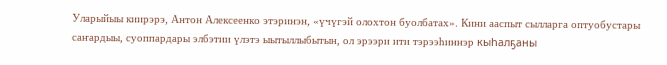Уларыйыы киирэрэ, Антон Алексеенко этэринэн, «үчүгэй олохтон буолбатах». Кини ааспыт сылларга оптуобустары саҥардыы, суоппардары элбэтии үлэтэ ыытыллыбытын, ол эрээри ити тэрээһиннэр кыһалҕаны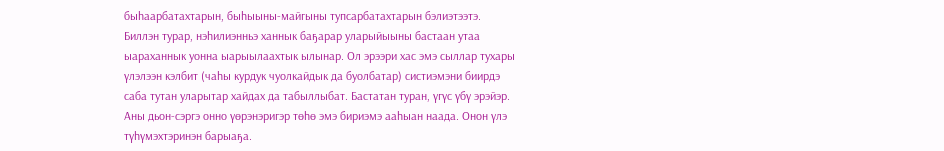быһаарбатахтарын, быһыыны-майгыны тупсарбатахтарын бэлиэтээтэ.
Биллэн турар, нэһилиэнньэ ханнык баҕарар уларыйыыны бастаан утаа ыараханнык уонна ыарыылаахтык ылынар. Ол эрээри хас эмэ сыллар тухары үлэлээн кэлбит (чаһы курдук чуолкайдык да буолбатар) систиэмэни биирдэ саба тутан уларытар хайдах да табыллыбат. Бастатан туран, үгүс үбү эрэйэр. Аны дьон-сэргэ онно үөрэнэригэр төһө эмэ бириэмэ ааһыан наада. Онон үлэ түһүмэхтэринэн барыаҕа.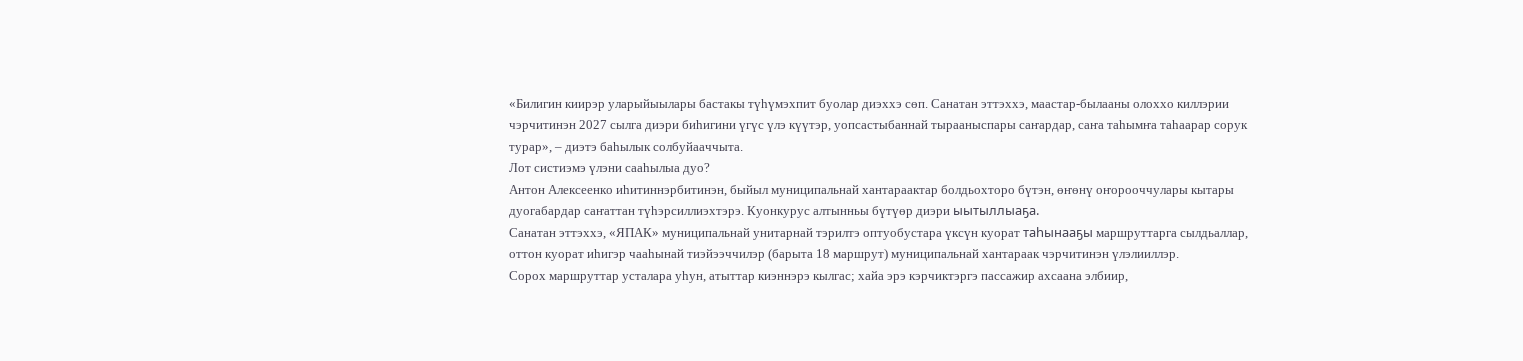«Билигин киирэр уларыйыылары бастакы түһүмэхпит буолар диэххэ сөп. Санатан эттэххэ, маастар-былааны олоххо киллэрии чэрчитинэн 2027 сылга диэри биһигини үгүс үлэ күүтэр, уопсастыбаннай тырааныспары саҥардар, саҥа таһымҥа таһаарар сорук турар», – диэтэ баһылык солбуйааччыта.
Лот систиэмэ үлэни сааһылыа дуо?
Антон Алексеенко иһитиннэрбитинэн, быйыл муниципальнай хантараактар болдьохторо бүтэн, өҥөнү оҥорооччулары кытары дуогабардар саҥаттан түһэрсиллиэхтэрэ. Куонкурус алтынньы бүтүөр диэри ыытыллыаҕа.
Санатан эттэххэ, «ЯПАК» муниципальнай унитарнай тэрилтэ оптуобустара үксүн куорат таһынааҕы маршруттарга сылдьаллар, оттон куорат иһигэр чааһынай тиэйээччилэр (барыта 18 маршрут) муниципальнай хантараак чэрчитинэн үлэлииллэр.
Сорох маршруттар усталара уһун, атыттар киэннэрэ кылгас; хайа эрэ кэрчиктэргэ пассажир ахсаана элбиир,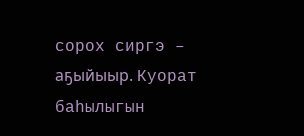сорох сиргэ – аҕыйыыр. Куорат баһылыгын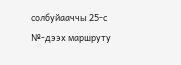солбуйааччы 25-с №-дээх маршруту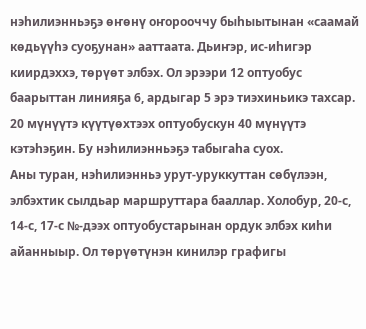нэһилиэнньэҕэ өҥөнү оҥорооччу быһыытынан «саамай көдьүүһэ суоҕунан» ааттаата. Дьиҥэр, ис-иһигэр киирдэххэ, төрүөт элбэх. Ол эрээри 12 оптуобус баарыттан линияҕа 6, ардыгар 5 эрэ тиэхиньикэ тахсар. 20 мүнүүтэ күүтүөхтээх оптуобускун 40 мүнүүтэ кэтэһэҕин. Бу нэһилиэнньэҕэ табыгаһа суох.
Аны туран, нэһилиэнньэ урут-уруккуттан сөбүлээн, элбэхтик сылдьар маршруттара бааллар. Холобур, 20-с, 14-с, 17-с №-дээх оптуобустарынан ордук элбэх киһи айанныыр. Ол төрүөтүнэн кинилэр графигы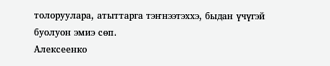толоруулара, атыттарга тэҥнээтэххэ, быдан үчүгэй буолуон эмиэ сөп.
Алексеенко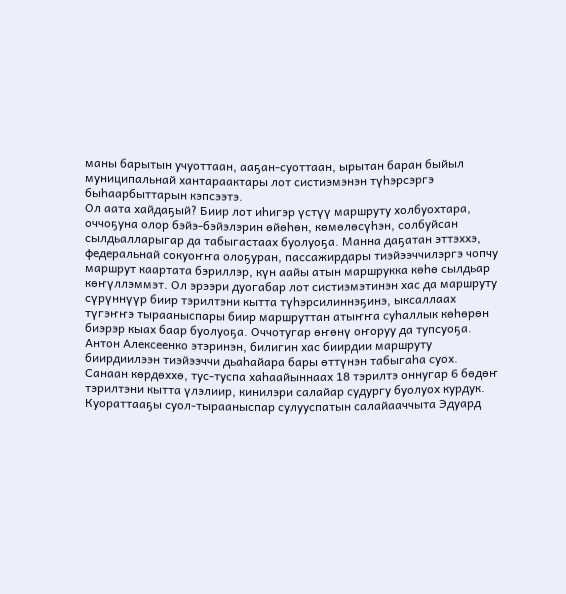маны барытын учуоттаан, ааҕан-суоттаан, ырытан баран быйыл муниципальнай хантараактары лот систиэмэнэн түһэрсэргэ быһаарбыттарын кэпсээтэ.
Ол аата хайдаҕый? Биир лот иһигэр үстүү маршруту холбуохтара, оччоҕуна олор бэйэ-бэйэлэрин өйөһөн, көмөлөсүһэн, солбуйсан сылдьалларыгар да табыгастаах буолуоҕа. Манна даҕатан эттэххэ, федеральнай сокуоҥҥа олоҕуран, пассажирдары тиэйээччилэргэ чопчу маршрут каартата бэриллэр, күн аайы атын маршрукка көһө сылдьар көҥүллэммэт. Ол эрээри дуогабар лот систиэмэтинэн хас да маршруту сүрүннүүр биир тэрилтэни кытта түһэрсилиннэҕинэ, ыксаллаах түгэҥҥэ тырааныспары биир маршруттан атыҥҥа суһаллык көһөрөн биэрэр кыах баар буолуоҕа. Оччотугар өҥөнү оҥоруу да тупсуоҕа.
Антон Алексеенко этэринэн, билигин хас биирдии маршруту биирдиилээн тиэйээччи дьаһайара бары өттүнэн табыгаһа суох. Санаан көрдөххө, тус-туспа хаһаайыннаах 18 тэрилтэ оннугар 6 бөдөҥ тэрилтэни кытта үлэлиир, кинилэри салайар судургу буолуох курдук.
Куораттааҕы суол-тырааныспар сулууспатын салайааччыта Эдуард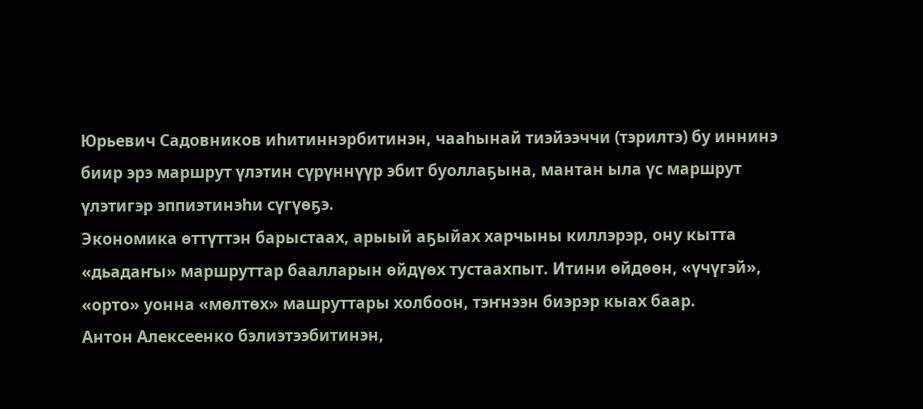Юрьевич Садовников иһитиннэрбитинэн, чааһынай тиэйээччи (тэрилтэ) бу иннинэ биир эрэ маршрут үлэтин сүрүннүүр эбит буоллаҕына, мантан ыла үс маршрут үлэтигэр эппиэтинэһи сүгүөҕэ.
Экономика өттүттэн барыстаах, арыый аҕыйах харчыны киллэрэр, ону кытта «дьадаҥы» маршруттар баалларын өйдүөх тустаахпыт. Итини өйдөөн, «үчүгэй», «орто» уонна «мөлтөх» машруттары холбоон, тэҥнээн биэрэр кыах баар.
Антон Алексеенко бэлиэтээбитинэн,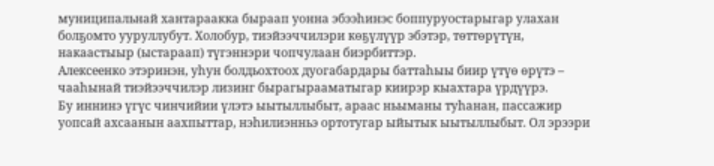муниципальнай хантараакка быраап уонна эбээһинэс боппуруостарыгар улахан болҕомто ууруллубут. Холобур, тиэйээччилэри көҕүлүүр эбэтэр, төттөрүтүн, накаастыыр (ыстараап) түгэннэри чопчулаан биэрбиттэр.
Алексеенко этэринэн, уһун болдьохтоох дуогабардары баттаһыы биир үтүө өрүтэ – чааһынай тиэйээччилэр лизинг бырагырааматыгар киирэр кыахтара үрдүүрэ.
Бу иннинэ үгүс чинчийии үлэтэ ыытыллыбыт, араас ньыманы туһанан, пассажир уопсай ахсаанын аахпыттар, нэһилиэнньэ ортотугар ыйытык ыытыллыбыт. Ол эрээри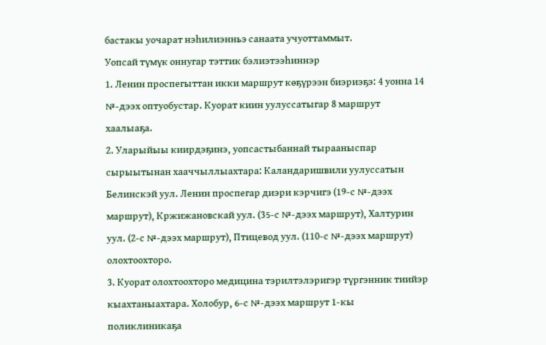бастакы уочарат нэһилиэнньэ санаата учуоттаммыт.
Уопсай түмүк оннугар тэттик бэлиэтээһиннэр
1. Ленин проспегыттан икки маршрут көҕүрээн биэриэҕэ: 4 уонна 14 №-дээх оптуобустар. Куорат киин уулуссатыгар 8 маршрут хаалыаҕа.
2. Уларыйыы киирдэҕинэ, уопсастыбаннай тырааныспар сырыытынан хааччыллыахтара: Каландаришвили уулуссатын Белинскэй уул. Ленин проспегар диэри кэрчигэ (19-с №-дээх маршрут), Кржижановскай уул. (35-с №-дээх маршрут), Халтурин уул. (2-с №-дээх маршрут), Птицевод уул. (110-с №-дээх маршрут) олохтоохторо.
3. Куорат олохтоохторо медицина тэрилтэлэригэр түргэнник тиийэр кыахтаныахтара. Холобур, 6-с №-дээх маршрут 1-кы поликлиникаҕа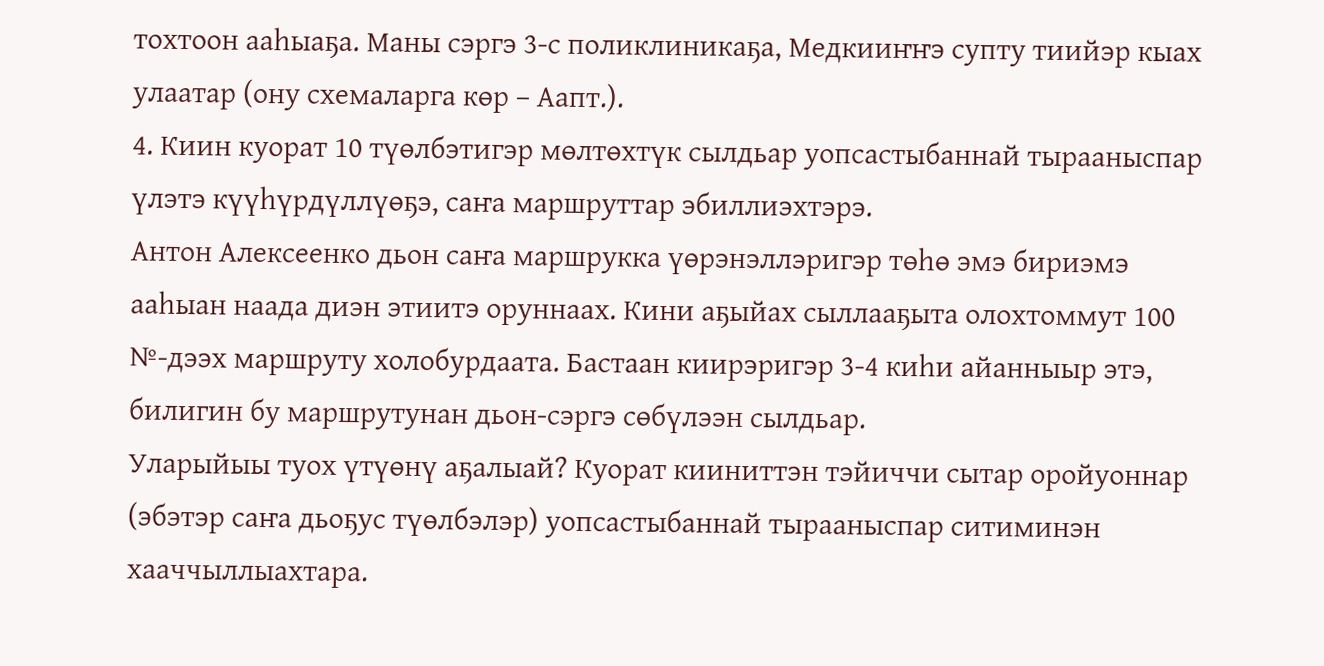тохтоон ааһыаҕа. Маны сэргэ 3-с поликлиникаҕа, Медкииҥҥэ супту тиийэр кыах улаатар (ону схемаларга көр – Аапт.).
4. Киин куорат 10 түөлбэтигэр мөлтөхтүк сылдьар уопсастыбаннай тырааныспар үлэтэ күүһүрдүллүөҕэ, саҥа маршруттар эбиллиэхтэрэ.
Антон Алексеенко дьон саҥа маршрукка үөрэнэллэригэр төһө эмэ бириэмэ ааһыан наада диэн этиитэ оруннаах. Кини аҕыйах сыллааҕыта олохтоммут 100 №-дээх маршруту холобурдаата. Бастаан киирэригэр 3-4 киһи айанныыр этэ, билигин бу маршрутунан дьон-сэргэ сөбүлээн сылдьар.
Уларыйыы туох үтүөнү аҕалыай? Куорат кииниттэн тэйиччи сытар оройуоннар (эбэтэр саҥа дьоҕус түөлбэлэр) уопсастыбаннай тырааныспар ситиминэн хааччыллыахтара.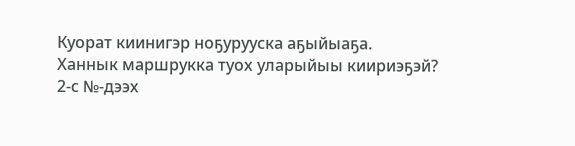Куорат киинигэр ноҕурууска аҕыйыаҕа.
Ханнык маршрукка туох уларыйыы киириэҕэй?
2-с №-дээх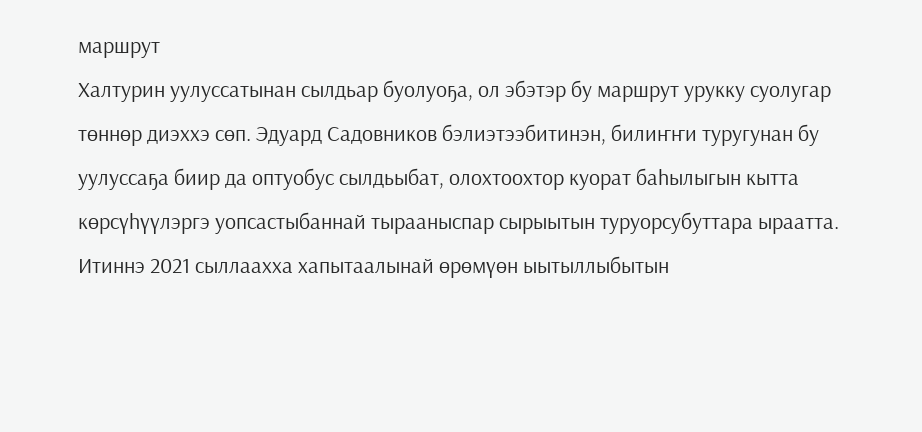маршрут
Халтурин уулуссатынан сылдьар буолуоҕа, ол эбэтэр бу маршрут урукку суолугар төннөр диэххэ сөп. Эдуард Садовников бэлиэтээбитинэн, билиҥҥи туругунан бу уулуссаҕа биир да оптуобус сылдьыбат, олохтоохтор куорат баһылыгын кытта көрсүһүүлэргэ уопсастыбаннай тырааныспар сырыытын туруорсубуттара ыраатта. Итиннэ 2021 сыллаахха хапытаалынай өрөмүөн ыытыллыбытын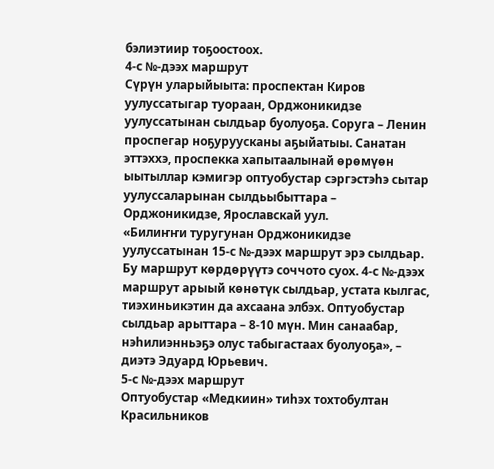бэлиэтиир тоҕоостоох.
4-с №-дээх маршрут
Сүрүн уларыйыыта: проспектан Киров уулуссатыгар туораан, Орджоникидзе уулуссатынан сылдьар буолуоҕа. Соруга – Ленин проспегар ноҕуруусканы аҕыйатыы. Санатан эттэххэ, проспекка хапытаалынай өрөмүөн ыытыллар кэмигэр оптуобустар сэргэстэһэ сытар уулуссаларынан сылдьыбыттара – Орджоникидзе, Ярославскай уул.
«Билиҥҥи туругунан Орджоникидзе уулуссатынан 15-с №-дээх маршрут эрэ сылдьар. Бу маршрут көрдөрүүтэ соччото суох. 4-с №-дээх маршрут арыый көнөтүк сылдьар, устата кылгас, тиэхиньикэтин да ахсаана элбэх. Оптуобустар сылдьар арыттара – 8-10 мүн. Мин санаабар, нэһилиэнньэҕэ олус табыгастаах буолуоҕа», – диэтэ Эдуард Юрьевич.
5-с №-дээх маршрут
Оптуобустар «Медкиин» тиһэх тохтобултан Красильников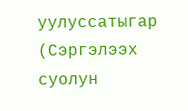уулуссатыгар (Сэргэлээх суолун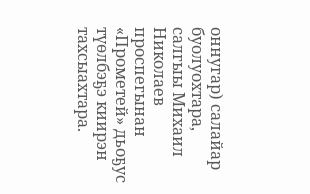оннугар) салайар буолуохтара, салгыы Михаил Николаев проспегынан «Прометей» дьоҕус түөлбэҕэ киирэн тахсыахтара.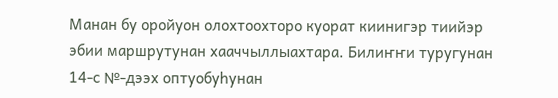Манан бу оройуон олохтоохторо куорат киинигэр тиийэр эбии маршрутунан хааччыллыахтара. Билиҥҥи туругунан 14-с №-дээх оптуобуһунан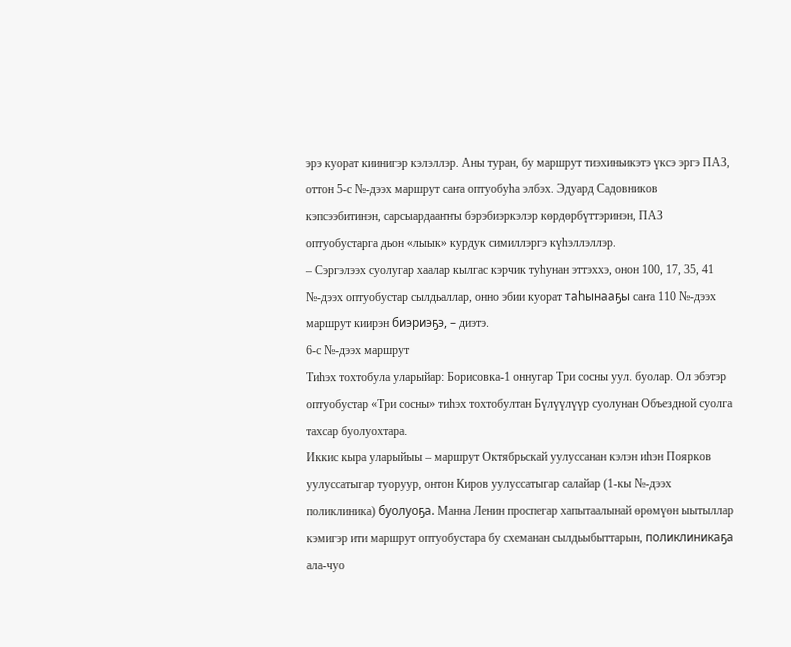эрэ куорат киинигэр кэлэллэр. Аны туран, бу маршрут тиэхиньикэтэ үксэ эргэ ПАЗ, оттон 5-с №-дээх маршрут саҥа оптуобуһа элбэх. Эдуард Садовников кэпсээбитинэн, сарсыардааҥҥы бэрэбиэркэлэр көрдөрбүттэринэн, ПАЗ оптуобустарга дьон «лыык» курдук симиллэргэ күһэллэллэр.
– Сэргэлээх суолугар хаалар кылгас кэрчик туһунан эттэххэ, онон 100, 17, 35, 41 №-дээх оптуобустар сылдьаллар, онно эбии куорат таһынааҕы саҥа 110 №-дээх маршрут киирэн биэриэҕэ, – диэтэ.
6-с №-дээх маршрут
Тиһэх тохтобула уларыйар: Борисовка-1 оннугар Три сосны уул. буолар. Ол эбэтэр оптуобустар «Три сосны» тиһэх тохтобултан Бүлүүлүүр суолунан Объездной суолга тахсар буолуохтара.
Иккис кыра уларыйыы – маршрут Октябрьскай уулуссанан кэлэн иһэн Поярков уулуссатыгар туоруур, онтон Киров уулуссатыгар салайар (1-кы №-дээх поликлиника) буолуоҕа. Манна Ленин проспегар хапытаалынай өрөмүөн ыытыллар кэмигэр ити маршрут оптуобустара бу схеманан сылдьыбыттарын, поликлиникаҕа ала-чуо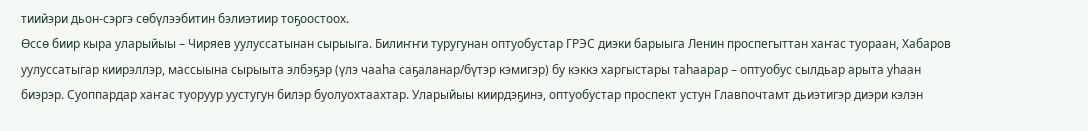тиийэри дьон-сэргэ сөбүлээбитин бэлиэтиир тоҕоостоох.
Өссө биир кыра уларыйыы – Чиряев уулуссатынан сырыыга. Билиҥҥи туругунан оптуобустар ГРЭС диэки барыыга Ленин проспегыттан хаҥас туораан, Хабаров уулуссатыгар киирэллэр, массыына сырыыта элбэҕэр (үлэ чааһа саҕаланар/бүтэр кэмигэр) бу кэккэ харгыстары таһаарар – оптуобус сылдьар арыта уһаан биэрэр. Суоппардар хаҥас туоруур уустугун билэр буолуохтаахтар. Уларыйыы киирдэҕинэ, оптуобустар проспект устун Главпочтамт дьиэтигэр диэри кэлэн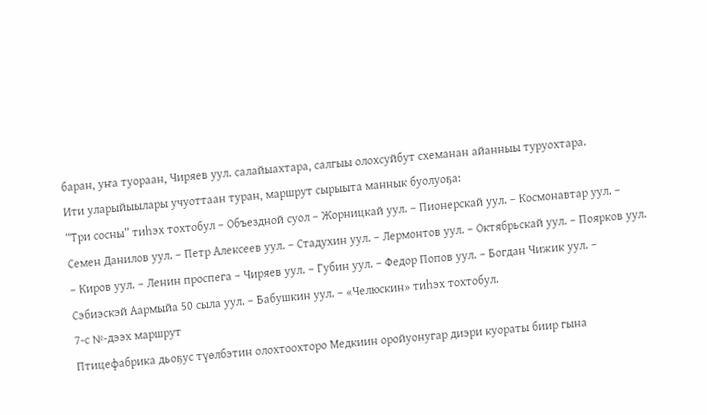баран, уҥа туораан, Чиряев уул. салайыахтара, салгыы олохсуйбут схеманан айанныы туруохтара.
Ити уларыйыылары учуоттаан туран, маршрут сырыыта маннык буолуоҕа:
“Три сосны” тиһэх тохтобул – Объездной суол – Жорницкай уул. – Пионерскай уул. – Космонавтар уул. – Семен Данилов уул. – Петр Алексеев уул. – Стадухин уул. – Лермонтов уул. – Октябрьскай уул. – Поярков уул. – Киров уул. – Ленин проспега – Чиряев уул. – Губин уул. – Федор Попов уул. – Богдан Чижик уул. – Сэбиэскэй Аармыйа 50 сыла уул. – Бабушкин уул. – «Челюскин» тиһэх тохтобул.
7-с №-дээх маршрут
Птицефабрика дьоҕус түөлбэтин олохтоохторо Медкиин оройуонугар диэри куораты биир гына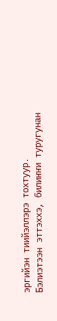эргийэн тиийэллэрэ тохтуур.
Бэлиэтээн эттэххэ, билиҥҥи туругунан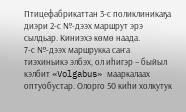Птицефабрикаттан 3-с поликлиникаҕа диэри 2-с №-дээх маршрут эрэ сылдьар. Киниэхэ көмө наада.
7-с №-дээх маршрукка саҥа тиэхиньикэ элбэх, ол иһигэр – быйыл кэлбит «Volgabus» мааркалаах оптуобустар. Олорго 50 киһи холкутук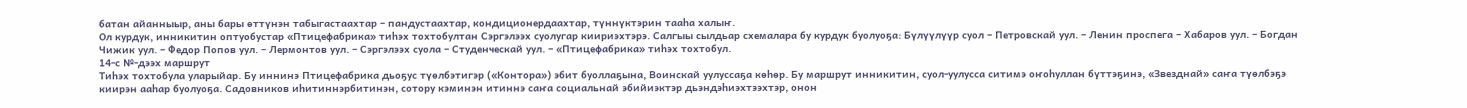батан айанныыр, аны бары өттүнэн табыгастаахтар – пандустаахтар, кондиционердаахтар, түннүктэрин тааһа халыҥ.
Ол курдук, инникитин оптуобустар «Птицефабрика» тиһэх тохтобултан Сэргэлээх суолугар киириэхтэрэ. Салгыы сылдьар схемалара бу курдук буолуоҕа: Бүлүүлүүр суол – Петровскай уул. – Ленин проспега – Хабаров уул. – Богдан Чижик уул. – Федор Попов уул. – Лермонтов уул. – Сэргэлээх суола – Студенческай уул. – «Птицефабрика» тиһэх тохтобул.
14-с №-дээх маршрут
Тиһэх тохтобула уларыйар. Бу иннинэ Птицефабрика дьоҕус түөлбэтигэр («Контора») эбит буоллаҕына, Воинскай уулуссаҕа көһөр. Бу маршрут инникитин, суол-уулусса ситимэ оҥоһуллан бүттэҕинэ, «Звезднай» саҥа түөлбэҕэ киирэн ааһар буолуоҕа. Садовников иһитиннэрбитинэн, сотору кэминэн итиннэ саҥа социальнай эбийиэктэр дьэндэһиэхтээхтэр, онон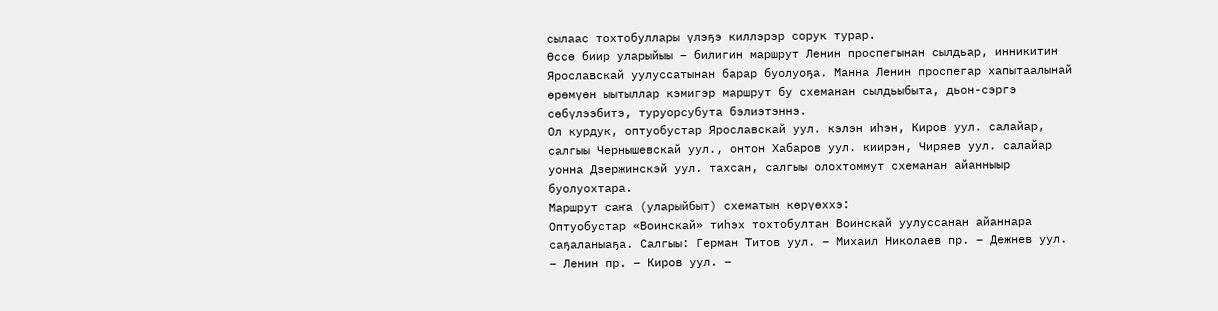сылаас тохтобуллары үлэҕэ киллэрэр сорук турар.
Өссө биир уларыйыы – билигин маршрут Ленин проспегынан сылдьар, инникитин Ярославскай уулуссатынан барар буолуоҕа. Манна Ленин проспегар хапытаалынай өрөмүөн ыытыллар кэмигэр маршрут бу схеманан сылдьыбыта, дьон-сэргэ сөбүлээбитэ, туруорсубута бэлиэтэннэ.
Ол курдук, оптуобустар Ярославскай уул. кэлэн иһэн, Киров уул. салайар, салгыы Чернышевскай уул., онтон Хабаров уул. киирэн, Чиряев уул. салайар уонна Дзержинскэй уул. тахсан, салгыы олохтоммут схеманан айанныыр буолуохтара.
Маршрут саҥа (уларыйбыт) схематын көрүөххэ:
Оптуобустар «Воинскай» тиһэх тохтобултан Воинскай уулуссанан айаннара саҕаланыаҕа. Салгыы: Герман Титов уул. – Михаил Николаев пр. – Дежнев уул. – Ленин пр. – Киров уул. –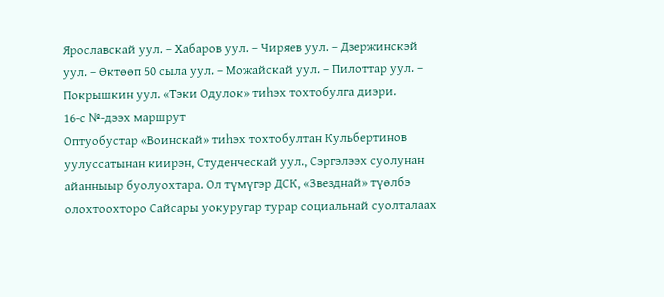Ярославскай уул. – Хабаров уул. – Чиряев уул. – Дзержинскэй уул. – Өктөөп 50 сыла уул. – Можайскай уул. – Пилоттар уул. – Покрышкин уул. «Тэки Одулок» тиһэх тохтобулга диэри.
16-с №-дээх маршрут
Оптуобустар «Воинскай» тиһэх тохтобултан Кульбертинов уулуссатынан киирэн, Студенческай уул., Сэргэлээх суолунан айанныыр буолуохтара. Ол түмүгэр ДСК, «Звезднай» түөлбэ олохтоохторо Сайсары уокуругар турар социальнай суолталаах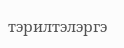тэрилтэлэргэ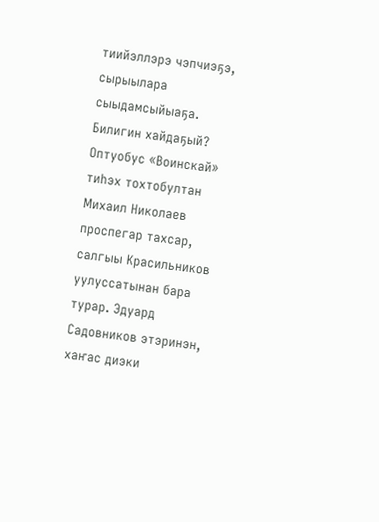тиийэллэрэ чэпчиэҕэ, сырыылара сыыдамсыйыаҕа.
Билигин хайдаҕый? Оптуобус «Воинскай» тиһэх тохтобултан Михаил Николаев проспегар тахсар, салгыы Красильников уулуссатынан бара турар. Эдуард Садовников этэринэн, хаҥас диэки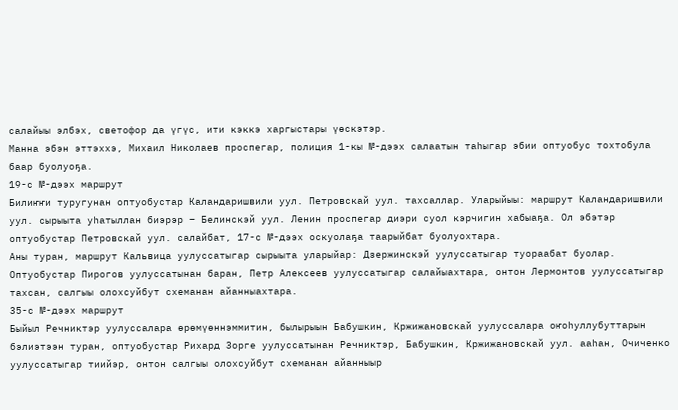салайыы элбэх, светофор да үгүс, ити кэккэ харгыстары үөскэтэр.
Манна эбэн эттэххэ, Михаил Николаев проспегар, полиция 1-кы №-дээх салаатын таһыгар эбии оптуобус тохтобула баар буолуоҕа.
19-с №-дээх маршрут
Билиҥҥи туругунан оптуобустар Каландаришвили уул. Петровскай уул. тахсаллар. Уларыйыы: маршрут Каландаришвили уул. сырыыта уһатыллан биэрэр – Белинскэй уул. Ленин проспегар диэри суол кэрчигин хабыаҕа. Ол эбэтэр оптуобустар Петровскай уул. салайбат, 17-с №-дээх оскуолаҕа таарыйбат буолуохтара.
Аны туран, маршрут Кальвица уулуссатыгар сырыыта уларыйар: Дзержинскэй уулуссатыгар туораабат буолар. Оптуобустар Пирогов уулуссатынан баран, Петр Алексеев уулуссатыгар салайыахтара, онтон Лермонтов уулуссатыгар тахсан, салгыы олохсуйбут схеманан айанныахтара.
35-с №-дээх маршрут
Быйыл Речниктэр уулуссалара өрөмүөннэммитин, былырыын Бабушкин, Кржижановскай уулуссалара оҥоһуллубуттарын бэлиэтээн туран, оптуобустар Рихард Зорге уулуссатынан Речниктэр, Бабушкин, Кржижановскай уул. ааһан, Очиченко уулуссатыгар тиийэр, онтон салгыы олохсуйбут схеманан айанныыр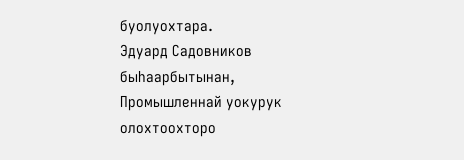буолуохтара.
Эдуард Садовников быһаарбытынан, Промышленнай уокурук олохтоохторо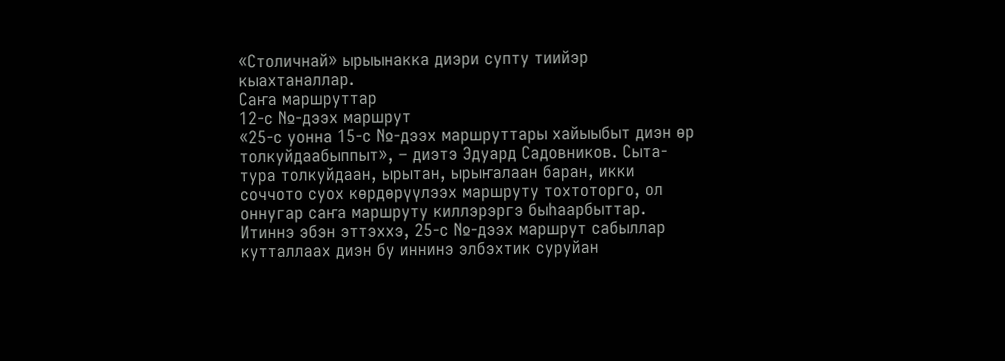«Столичнай» ырыынакка диэри супту тиийэр кыахтаналлар.
Саҥа маршруттар
12-с №-дээх маршрут
«25-с уонна 15-с №-дээх маршруттары хайыыбыт диэн өр толкуйдаабыппыт», – диэтэ Эдуард Садовников. Сыта-тура толкуйдаан, ырытан, ырыҥалаан баран, икки соччото суох көрдөрүүлээх маршруту тохтоторго, ол оннугар саҥа маршруту киллэрэргэ быһаарбыттар.
Итиннэ эбэн эттэххэ, 25-с №-дээх маршрут сабыллар кутталлаах диэн бу иннинэ элбэхтик суруйан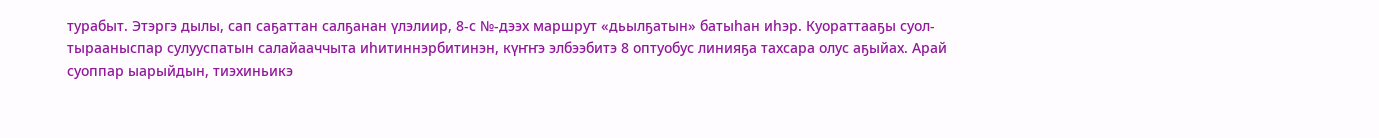турабыт. Этэргэ дылы, сап саҕаттан салҕанан үлэлиир, 8-с №-дээх маршрут «дьылҕатын» батыһан иһэр. Куораттааҕы суол-тырааныспар сулууспатын салайааччыта иһитиннэрбитинэн, күҥҥэ элбээбитэ 8 оптуобус линияҕа тахсара олус аҕыйах. Арай суоппар ыарыйдын, тиэхиньикэ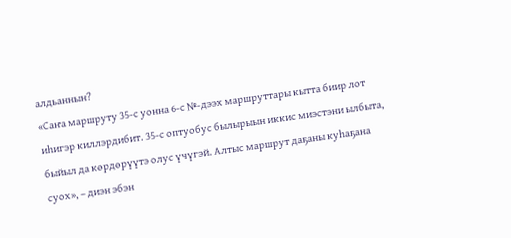алдьаннын?
«Саҥа маршруту 35-с уонна 6-с №-дээх маршруттары кытта биир лот иһигэр киллэрдибит. 35-с оптуобус былырыын иккис миэстэни ылбыта, быйыл да көрдөрүүтэ олус үчүгэй. Алтыс маршрут даҕаны куһаҕана суох», – диэн эбэн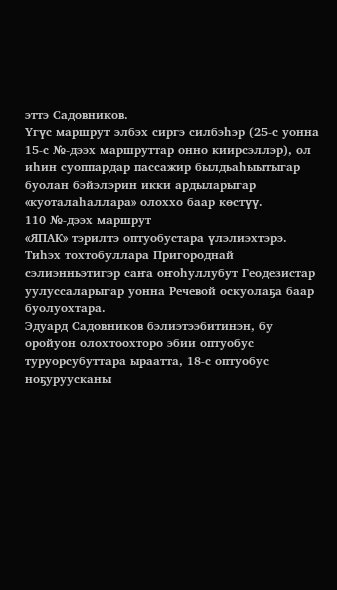эттэ Садовников.
Үгүс маршрут элбэх сиргэ силбэһэр (25-с уонна 15-с №-дээх маршруттар онно киирсэллэр), ол иһин суоппардар пассажир былдьаһыытыгар буолан бэйэлэрин икки ардыларыгар «куоталаһаллара» олоххо баар көстүү.
110 №-дээх маршрут
«ЯПАК» тэрилтэ оптуобустара үлэлиэхтэрэ.
Тиһэх тохтобуллара Пригороднай сэлиэнньэтигэр саҥа оҥоһуллубут Геодезистар уулуссаларыгар уонна Речевой оскуолаҕа баар буолуохтара.
Эдуард Садовников бэлиэтээбитинэн, бу оройуон олохтоохторо эбии оптуобус туруорсубуттара ыраатта, 18-с оптуобус ноҕуруусканы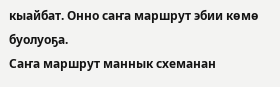кыайбат. Онно саҥа маршрут эбии көмө буолуоҕа.
Саҥа маршрут маннык схеманан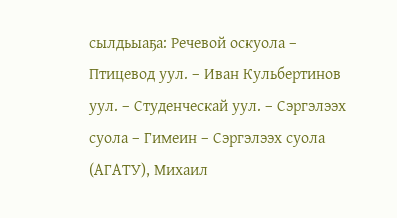сылдьыаҕа: Речевой оскуола – Птицевод уул. – Иван Кульбертинов уул. – Студенческай уул. – Сэргэлээх суола – Гимеин – Сэргэлээх суола (АГАТУ), Михаил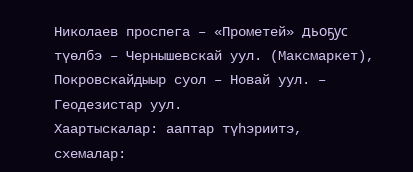Николаев проспега – «Прометей» дьоҕус түөлбэ – Чернышевскай уул. (Максмаркет), Покровскайдыыр суол – Новай уул. – Геодезистар уул.
Хаартыскалар: ааптар түһэриитэ,
cхемалар: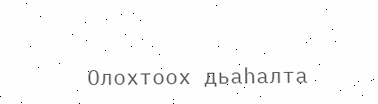Олохтоох дьаһалта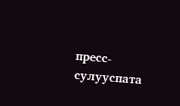пресс-сулууспата